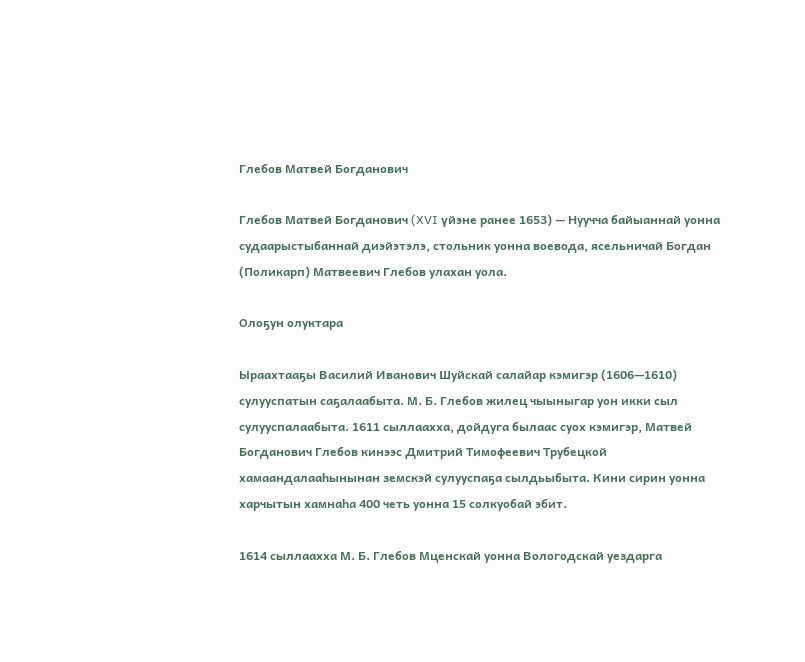Глебов Матвей Богданович

Глебов Матвей Богданович (XVI үйэне ранее 1653) — Нуучча байыаннай уонна судаарыстыбаннай диэйэтэлэ, стольник уонна воевода, ясельничай Богдан (Поликарп) Матвеевич Глебов улахан уола.

Олоҕун олуктара

Ыраахтааҕы Василий Иванович Шуйскай салайар кэмигэр (1606—1610) сулууспатын саҕалаабыта. М. Б. Глебов жилец чыыныгар уон икки сыл сулууспалаабыта. 1611 сыллаахха, дойдуга былаас суох кэмигэр, Матвей Богданович Глебов кинээс Дмитрий Тимофеевич Трубецкой хамаандалааһынынан земскэй сулууспаҕа сылдьыбыта. Кини сирин уонна харчытын хамнаһа 400 четь уонна 15 солкуобай эбит.

1614 сыллаахха М. Б. Глебов Мценскай уонна Вологодскай уездарга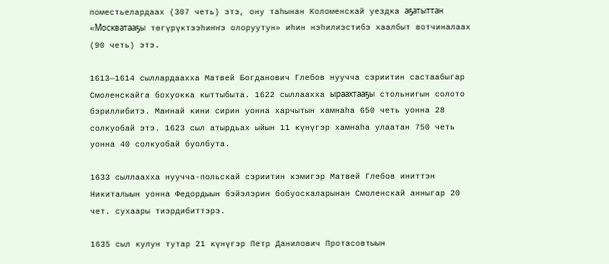поместьелардаах (307 четь) этэ, ону таһынан Коломенскай уездка аҕатыттан «Москватааҕы төгүрүктээһиҥҥэ олоруутун» иһин нэһилиэстибэ хаалбыт вотчиналаах (90 четь) этэ.

1613—1614 сыллардаахха Матвей Богданович Глебов нуучча сэриитин састаабыгар Смоленскайга бохуокка кыттыбыта. 1622 сыллаахха ыраахтааҕы стольнигын солото бэриллибитэ. Маҥнай кини сирин уонна харчытын хамнаһа 650 четь уонна 28 солкуобай этэ. 1623 сыл атырдьах ыйын 11 күнүгэр хамнаһа улаатан 750 четь уонна 40 солкуобай буолбута.

1633 сыллаахха нуучча-польскай сэриитин кэмигэр Матвей Глебов иниттэн Никиталыын уонна Федордыын бэйэлэрин бобуоскаларынан Смоленскай анныгар 20 чет. сухаары тиэрдибиттэрэ.

1635 сыл кулун тутар 21 күнүгэр Петр Данилович Протасовтыын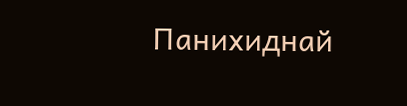Панихиднай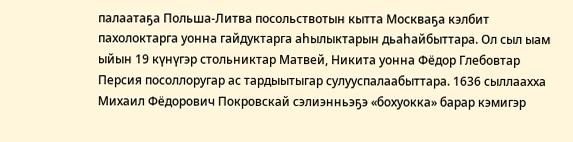палаатаҕа Польша-Литва посольствотын кытта Москваҕа кэлбит пахолоктарга уонна гайдуктарга аһылыктарын дьаһайбыттара. Ол сыл ыам ыйын 19 күнүгэр стольниктар Матвей, Никита уонна Фёдор Глебовтар Персия посоллоругар ас тардыытыгар сулууспалаабыттара. 1636 сыллаахха Михаил Фёдорович Покровскай сэлиэнньэҕэ «бохуокка» барар кэмигэр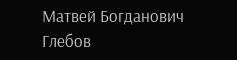Матвей Богданович Глебов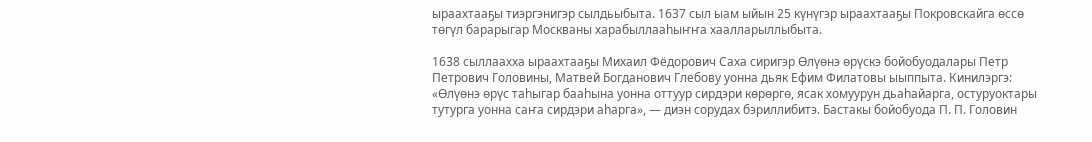ыраахтааҕы тиэргэнигэр сылдьыбыта. 1637 сыл ыам ыйын 25 күнүгэр ыраахтааҕы Покровскайга өссө төгүл барарыгар Москваны харабыллааһыҥҥа хаалларыллыбыта.

1638 сыллаахха ыраахтааҕы Михаил Фёдорович Саха сиригэр Өлүөнэ өрүскэ бойобуодалары Петр Петрович Головины, Матвей Богданович Глебову уонна дьяк Ефим Филатовы ыыппыта. Кинилэргэ: «Өлүөнэ өрүс таһыгар бааһына уонна оттуур сирдэри көрөргө, ясак хомуурун дьаһайарга, остуруоктары тутурга уонна саҥа сирдэри аһарга», — диэн сорудах бэриллибитэ. Бастакы бойобуода П. П. Головин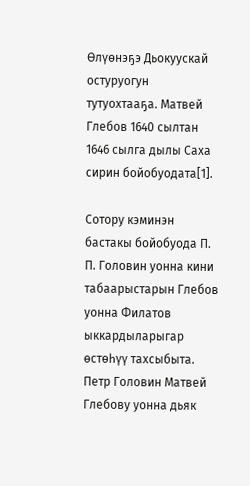Өлүөнэҕэ Дьокуускай остуруогун тутуохтааҕа. Матвей Глебов 1640 сылтан 1646 сылга дылы Саха сирин бойобуодата[1].

Сотору кэминэн бастакы бойобуода П. П. Головин уонна кини табаарыстарын Глебов уонна Филатов ыккардыларыгар өстөһүү тахсыбыта. Петр Головин Матвей Глебову уонна дьяк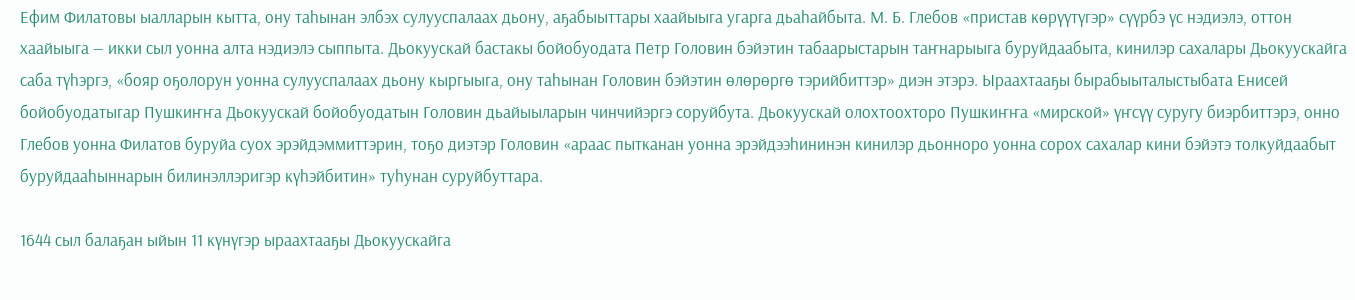Ефим Филатовы ыалларын кытта, ону таһынан элбэх сулууспалаах дьону, аҕабыыттары хаайыыга угарга дьаһайбыта. М. Б. Глебов «пристав көрүүтүгэр» сүүрбэ үс нэдиэлэ, оттон хаайыыга — икки сыл уонна алта нэдиэлэ сыппыта. Дьокуускай бастакы бойобуодата Петр Головин бэйэтин табаарыстарын таҥнарыыга буруйдаабыта, кинилэр сахалары Дьокуускайга саба түһэргэ, «бояр оҕолорун уонна сулууспалаах дьону кыргыыга, ону таһынан Головин бэйэтин өлөрөргө тэрийбиттэр» диэн этэрэ. Ыраахтааҕы бырабыыталыстыбата Енисей бойобуодатыгар Пушкиҥҥа Дьокуускай бойобуодатын Головин дьайыыларын чинчийэргэ соруйбута. Дьокуускай олохтоохторо Пушкиҥҥа «мирской» үҥсүү суругу биэрбиттэрэ, онно Глебов уонна Филатов буруйа суох эрэйдэммиттэрин, тоҕо диэтэр Головин «араас пытканан уонна эрэйдээһининэн кинилэр дьонноро уонна сорох сахалар кини бэйэтэ толкуйдаабыт буруйдааһыннарын билинэллэригэр күһэйбитин» туһунан суруйбуттара.

1644 сыл балаҕан ыйын 11 күнүгэр ыраахтааҕы Дьокуускайга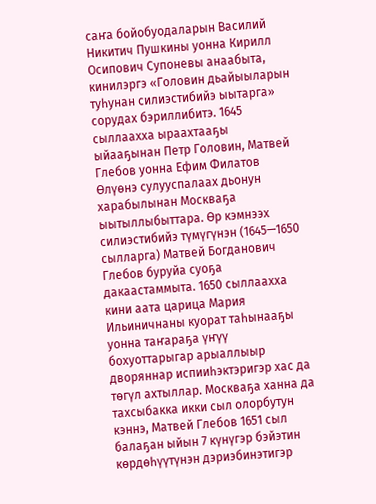саҥа бойобуодаларын Василий Никитич Пушкины уонна Кирилл Осипович Супоневы анаабыта, кинилэргэ «Головин дьайыыларын туһунан силиэстибийэ ыытарга» сорудах бэриллибитэ. 1645 сыллаахха ыраахтааҕы ыйааҕынан Петр Головин, Матвей Глебов уонна Ефим Филатов Өлүөнэ сулууспалаах дьонун харабылынан Москваҕа ыытыллыбыттара. Өр кэмнээх силиэстибийэ түмүгүнэн (1645—1650 сылларга) Матвей Богданович Глебов буруйа суоҕа дакаастаммыта. 1650 сыллаахха кини аата царица Мария Ильиничнаны куорат таһынааҕы уонна таҥараҕа үҥүү бохуоттарыгар арыаллыыр дворяннар испииһэктэригэр хас да төгүл ахтыллар. Москваҕа ханна да тахсыбакка икки сыл олорбутун кэннэ, Матвей Глебов 1651 сыл балаҕан ыйын 7 күнүгэр бэйэтин көрдөһүүтүнэн дэриэбинэтигэр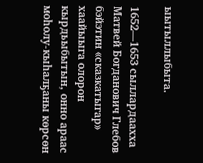ыытыллыбыта.

1652—1653 сыллардаахха Матвей Богданович Глебов бэйэтин «сказкатыгар» хаайыыга олорон кырдьыбытын, онно араас моһолу-кыһалҕаны көрсөн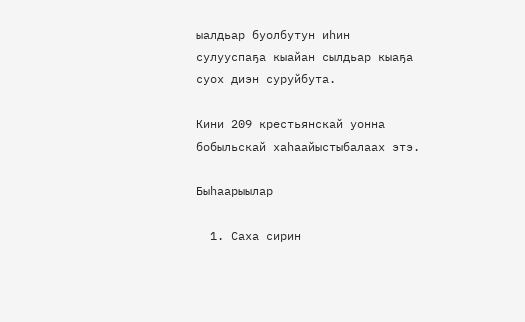ыалдьар буолбутун иһин сулууспаҕа кыайан сылдьар кыаҕа суох диэн суруйбута.

Кини 209 крестьянскай уонна бобыльскай хаһаайыстыбалаах этэ.

Быһаарыылар

  1. Саха сирин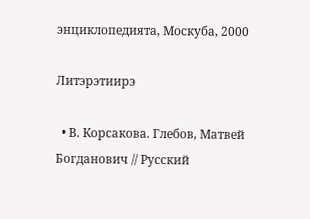энциклопедията, Москуба, 2000

Литэрэтиирэ

  • В. Корсакова. Глебов, Матвей Богданович // Русский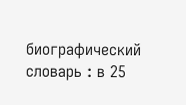биографический словарь : в 25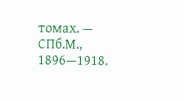томах. — СПб.М., 1896—1918.